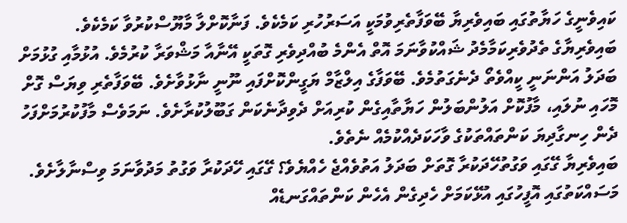ކައިވެނީގެ ހަޔާތުގައި ބައިވެރިޔާ ބޭވަފާތެރިވުމަކީ އަސަރުހުރި ކަމެކެވެ. ފަނާކޮށްލާ މާޔޫސްކުރުވާ ކަމެކެވެ. ބައިވެރިޔާގެ ތެދުވެރިކަމާމެދު ޝައްކުވާނަމަ އޮތް އެންމެ ބުއްދިވެރި ގޮތަކީ އޭނާއާ މަޝްވަރާ ކުރުމެވެ. އުޅުމާއި ގުޅުމަށް ބަދަލު އަންނަނީ ކީއްވެތޯ ދެނެގަތުމެވެ. ބޭވަފާގެ އިލްޒާމް ޔަގީންކޮށްފައި ނޫނީ ނާޅުވާށެވެ. ބޭވަފާތެރި ވިޔަސް ގޮށް މޮހައި ނުލައި، މާފުކޮށް އަލުންބަލުން ހަޔާތާއިގެން ކުރިއަށް ދެވިދާނެކަން ގަބޫލުކުރާށެވެ. ނަމަވެސް މާފުކުރުމަށްފަހު ދެން ހިނގާދިޔަ ކަންތައްތަކުގެ ވާހަކަދެއްކުމެއް ނެތެވެ.
ބައިވެރިޔާ ގޭގައި ވަގުތުހޭދަކުރާ ގޮތަށް ބަދަލު އަތުވެއްޖެ ހެއްޔެވެ؟ ގޭގައި ހޭދަކުރާ ވަގުތު މަދުވާނަމަ ވިސްނާލާށެވެ. މަސައްކަތުގައި އޮފީހުގައި އުޅޭކަމަށް ހެދިގެން އެހެން ކަންތައްގަނޑެއް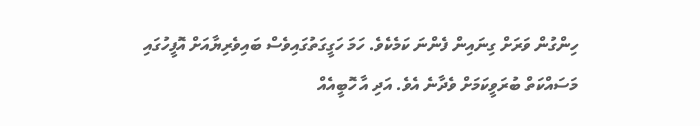ހިންގުން ވަރަށް ގިނައިން ފެންނަ ކަމެކެވެ. ހަމަ ހަގީގަތުގައިވެސް ބައިވެރިޔާއަށް އޮފީހުގައި މަސައްކަތް ބުރަވީކަމަށް ވެދާނެ އެވެ. އަދި އާ ހޮބީއެއް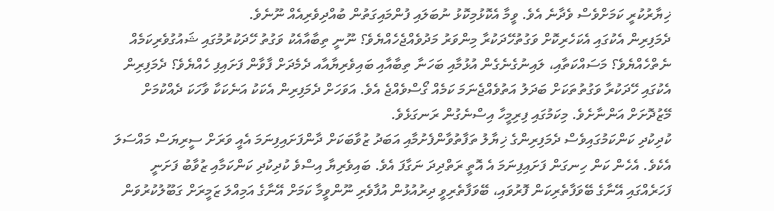ޚިޔާރުކުރީ ކަމަށްވެސް ވެދާނެ އެވެ. ވީމާ އެކޮޅުމިކޮޅު ނުބަލައި ފުންމައިގަތުން ބުއްދިވެރިއެއް ނޫނެވެ.
ދެމަފިރިން އެކުގައި އެކަހެރިކޮށް ވަގުތުހޭދަކުރާ މިންވަރު މަދުވެއްޖެހެއްޔެވެ؟ ނޫނީ ތިބާއާއެކު ވަގުތު ހޭދަކުރުމުގައި ޝައުގުވެރިކަމެއް ނެތްހެއްޔެވެ؟ މަސައްކަތާއި، ލައިނުގެނެގެން އުޅުމާއި ބަހަނާ ތިބާއާއި ބައިވެރިޔާއާއ ދެމެދަށް ފާވާން ފަށައިފި ހެއްޔެވެ؟ ދެމަފިރިން އެކުގައި ހޭދަކުރާ ވަގުތުތަކަށް ބަދަލު އަތުވެއްޖެނަމަ ކަމެއް ގޯސްވެއްޖެ އެވެ. އަވަހަށް ދެމަފިރިން އެކަކު އަނެކަކާ ވާހަކަ ދެއްކުމަށް މޭޒުދޮށަށް އަންނާށެވެ. މިކަމުގައި ފިރިމީހާ އިސްނެގުން ރަނގަޅެވެ.
ކުދިކުދި ކަންކަމުގައިވެސް ދެމަފިރިންގެ ޚިޔާލު ތަފާތުވާންފެށުމާއި އަބަދު ޒުވާބަކަށް ދާންފަށައިފިނަމަ އެއީ ވަރަށް ސީރިޔަސް މައްސަލަ އެކެވެ. އެހެން ކަން ހިނގަން ފަށައިފިނަމަ އެ އޮތީ ރަތްދިދަ ނަގާފަ އެވެ. ބައިވެރިޔާ އިސްވެ ކުދިކުދި ކަންކަމާއި ޒުވާބު ފަށަނީ ފަހަރެއްގައި އޭނާގެ ބޭވަފާތެރިކަން ފޮރުވައި، ބޭވަފާތެރިވީ ދިރުއުޅުން އުފާވެރި ނޫންވީމާ ކަމަށް އޭނާގެ އަމިއްލަ ޒަމީރަށް ގަބޫލުކުރުވަން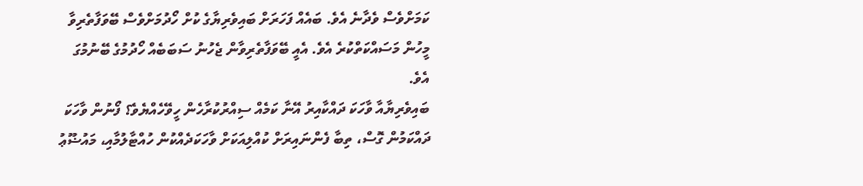ކަމަށްވެސް ވެދާނެ އެވެ. ބައެއް ފަހަރަށް ބައިވެރިޔާގެ ކުށް ހޯދުމަށްވެސް ބޭވަފާތެރިވާ މީހުން މަސައްކަތްކުރެ އެވެ. އެއީ ބޭވަފާތެރިވާން ޖެހުނު ސަބަބެއް ހޯދުމުގެ ބޭނުމުގަ އެވެ.
ބައިވެރިޔާއާ ވާހަކަ ދައްކާއިރު އޭނާ ކަމެއް ސިއްރުކުރާހެން ހީވޭހެއްޔެވެ؟ ފޯނުން ވާހަކަ ދައްކަމުން ގޮސް، ތިބާ ފެންނައިރަށް ކުއްލިއަކަށް ވާހަކަދެއްކުން ހުއްޓާލުމާއި، މައުޟޫޢު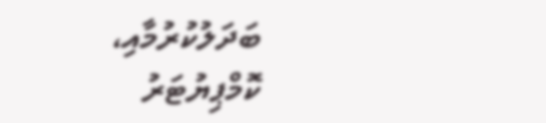ބަދަލުކުރުމާއި، ކޮމްޕިޔުޓަރު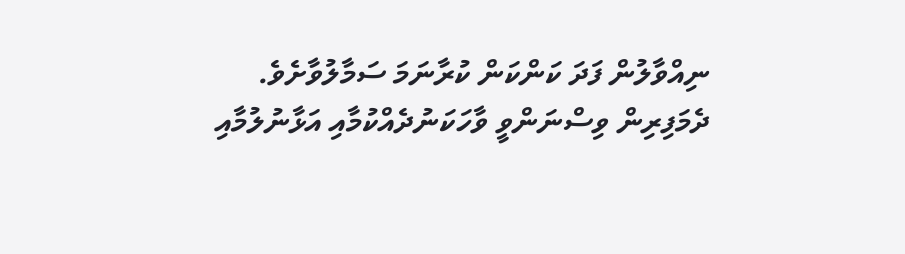ނިއްވާލުން ފަދަ ކަންކަން ކުރާނަމަ ސަމާލުވާށެވެ.
ދެމަފިރިން ވިސްނަންވީ ވާހަކަނުދެއްކުމާއި އަޅާނުލުމާއި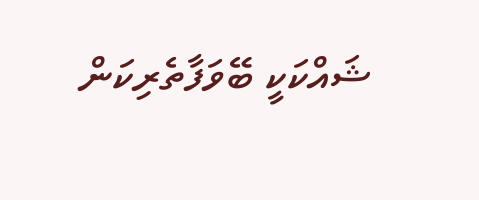ޝައްކަކީ ބޭވަފާތެރިކަން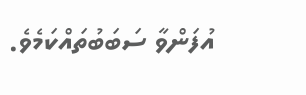އުފަންވާ ސަބަބުތައްކަމެވެ.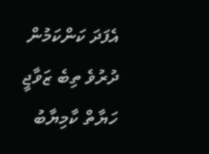އެފަދަ ކަންކަމުން ދުރުވެ ތިބެ ޒަވާޖީ ހަޔާތް ކާމިޔާބު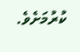ކުރުމަށެވެ.